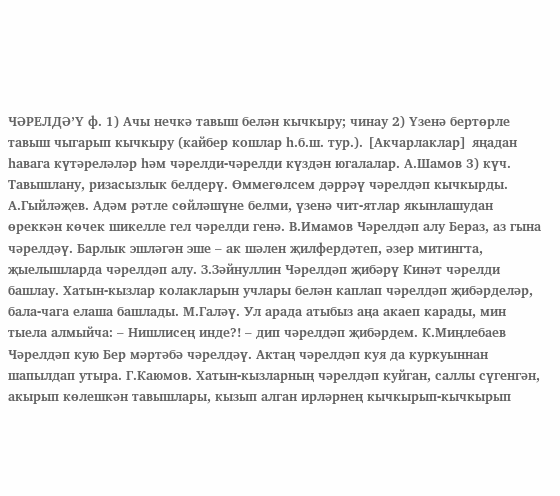ЧӘРЕЛДӘ’Ү ф. 1) Ачы нечкә тавыш белән кычкыру; чинау 2) Үзенә бертөрле тавыш чыгарып кычкыру (кайбер кошлар һ.б.ш. тур.). [Акчарлаклар] яңадан һавага күтәреләләр һәм чәрелди-чәрелди күздән югалалар. А.Шамов 3) күч. Тавышлану, ризасызлык белдерү. Өммегөлсем дәррәү чәрелдәп кычкырды. А.Гыйләҗев. Адәм рәтле сөйләшүне белми, үзенә чит-ятлар якынлашудан өреккән көчек шикелле гел чәрелди генә. В.Имамов Чәрелдәп алу Бераз, аз гына чәрелдәү. Барлык эшләгән эше – ак шәлен җилфердәтеп, әзер митингта, җыелышларда чәрелдәп алу. З.Зәйнуллин Чәрелдәп җибәрү Кинәт чәрелди башлау. Хатын-кызлар колакларын учлары белән каплап чәрелдәп җибәрделәр, бала-чага елаша башлады. М.Галәү. Ул арада атыбыз аңа акаеп карады, мин тыела алмыйча: – Нишлисең инде?! – дип чәрелдәп җибәрдем. К.Миңлебаев Чәрелдәп кую Бер мәртәбә чәрелдәү. Актаң чәрелдәп куя да куркуыннан шапылдап утыра. Г.Каюмов. Хатын-кызларның чәрелдәп куйган, саллы сүгенгән, акырып көлешкән тавышлары, кызып алган ирләрнең кычкырып-кычкырып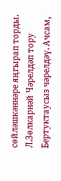сөйләшкәннәре яңгырап торды. Л.Зөлкарнәй Чәрелдәп тору Бертуктаусыз чәрелдәү. Ачсам,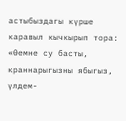астыбыздагы күрше каравыл кычкырып тора: «Өемне су басты, краннарыгызны ябыгыз, үлдем-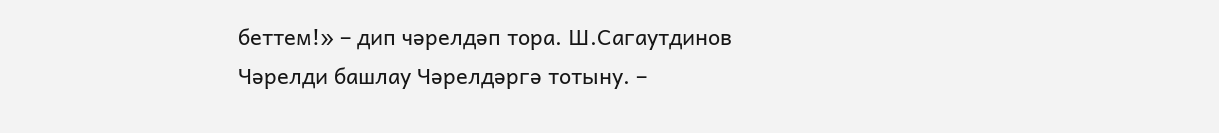беттем!» – дип чәрелдәп тора. Ш.Сагаутдинов Чәрелди башлау Чәрелдәргә тотыну. –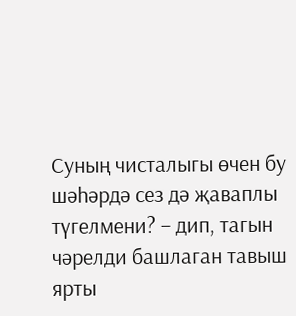Суның чисталыгы өчен бу шәһәрдә сез дә җаваплы түгелмени? – дип, тагын чәрелди башлаган тавыш ярты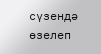сүзендә өзелеп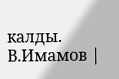калды. В.Имамов |